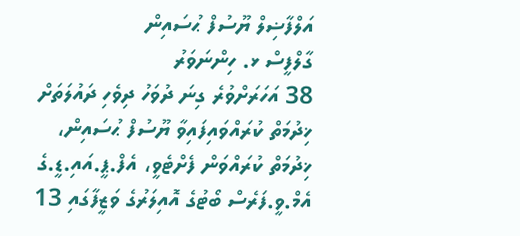އަލްފާޟިލް ޔޫސުފް ޙުސައިން
ގާލްފީސް ޅ. ހިންނަވަރު
38 އަހަރަށްވުރެ ގިނަ ދުވަހު ދިވެހި ދައުލަތަށް ޚިދުމަތް ކުރައްވައިފައިވާ ޔޫސުފް ޙުސައިން، ޚިދުމަތް ކުރައްވަން ފެށްޓެވީ، އެފް.ޕީ.އައި.ޑީ.ގެ އެމް.ވީ.ފަރެސް ބޯޓުގެ އޮއިލަރުގެ ވަޒީފާގައި 13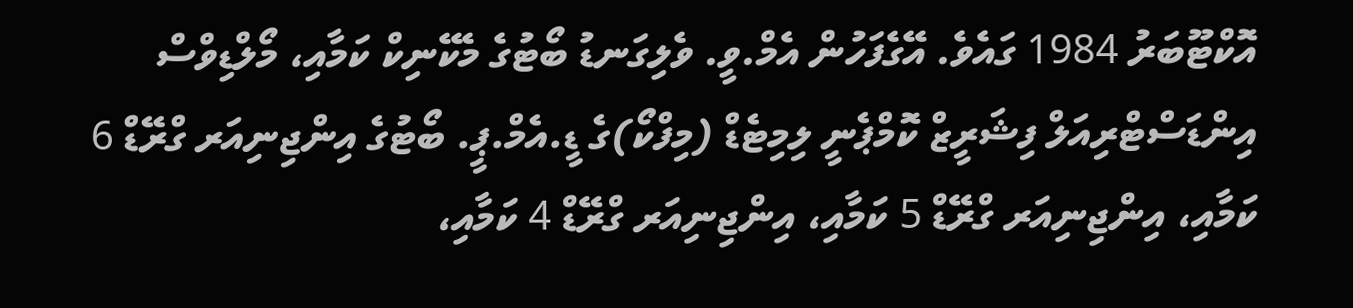އޮކްޓޫބަރު 1984 ގައެވެ. އޭގެފަހުން އެމް.ވީ. ވެލިގަނޑު ބޯޓުގެ މެކޭނިކް ކަމާއި، މޯލްޑިވްސް އިންޑަސްޓްރިއަލް ފިޝަރީޒް ކޮމްޕެނީ ލިމިޓެޑް (މިފްކޯ)ގެ ޑީ.އެމް.ޕީ. ބޯޓުގެ އިންޖިނިއަރ ގްރޭޑް 6 ކަމާއި، އިންޖިނިއަރ ގްރޭޑް 5 ކަމާއި، އިންޖިނިއަރ ގްރޭޑް 4 ކަމާއި،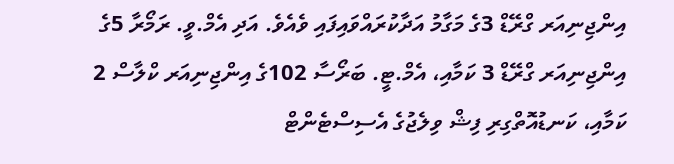އިންޖިނިއަރ ގްރޭޑް 3ގެ މަގާމު އަދާކުރައްވައިފައި ވެއެވެ. އަދި އެމް.ވީ. ރަމޯރާ 5ގެ އިންޖިނިއަރ ގްރޭޑް 3 ކަމާއި، އެމް.ޓީ. ބަރޯސާ 102ގެ އިންޖިނިއަރ ކްލާސް 2 ކަމާއި، ކަނޑުއޮތްގިރި ފިޝް ވިލެޖުގެ އެސިސްޓެންޓް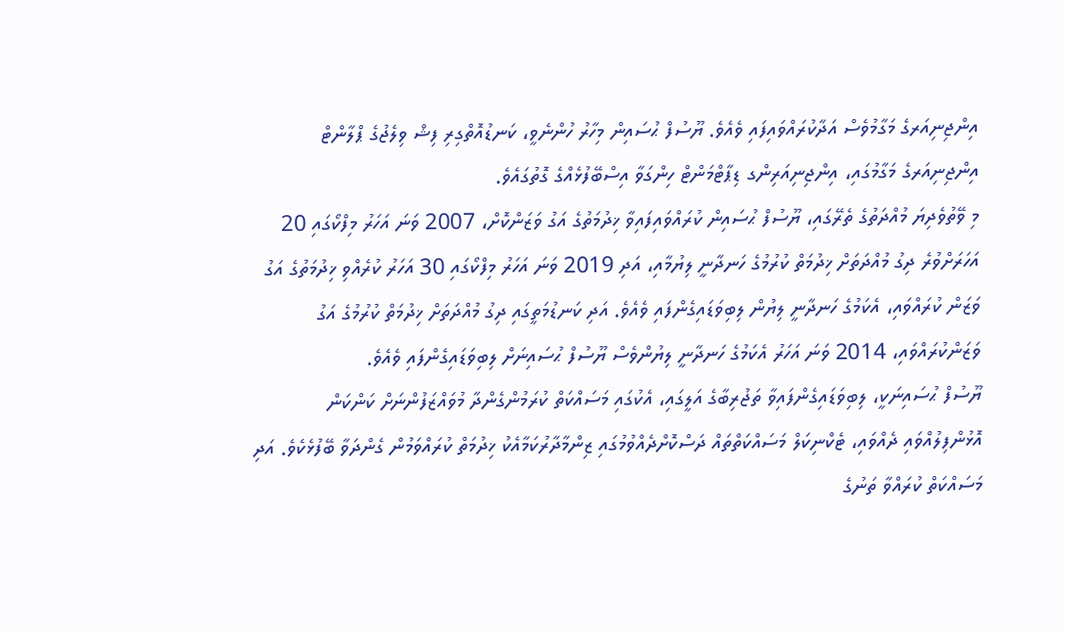އިންޖިނިއަރގެ މަގާމުވެސް އަދާކުރައްވައިފައި ވެއެވެ. ޔޫސުފް ޙުސައިން މިހާރު ހުންނެވީ، ކަނޑުއޮތްގިރި ފިޝް ވިލެޖުގެ ޕްލާންޓް އިންޖިނިއަރގެ މަގާމުގައި، އިންޖިނިއަރިންގ ޑިޕާޓްމަންޓް ހިންގަވާ އިސްބޭފުޅެއްގެ ގޮތުގައެވެ.
މި ވޭތުވެދިޔަ މުއްދަތުގެ ތެރޭގައި، ޔޫސުފް ޙުސައިން ކުރައްވައިފައިވާ ޚިދުމަތުގެ އަގު ވަޒަންކޮށް، 2007 ވަނަ އަހަރު މިފްކޯގައި 20 އަހަރަށްވުރެ ދިގު މުއްދަތަށް ޚިދުމަތް ކުރުމުގެ ހަނދާނީ ލިޔުމާއި، އަދި 2019 ވަނަ އަހަރު މިފްކޯގައި 30 އަހަރު ކުރެއްވި ޚިދުމަތުގެ އަގު ވަޒަން ކުރައްވައި، އެކަމުގެ ހަނދާނީ ލިޔުން ލިބިވަޑައިގެންފައި ވެއެވެ. އަދި ކަނޑުމަތީގައި ދިގު މުއްދަތަށް ޚިދުމަތް ކުރުމުގެ އަގު ވަޒަންކުރައްވައި، 2014 ވަނަ އަހަރު އެކަމުގެ ހަނދާނީ ލިޔުންވެސް ޔޫސުފް ޙުސައިނަށް ލިބިވަޑައިގެންފައި ވެއެވެ.
ޔޫސުފް ޙުސައިނަކީ، ލިބިވަޑައިގެންފައިވާ ތަޖުރިބާގެ އަލީގައި، އެކުގައި މަސައްކަތް ކުރަމުންގެންދާ މުވައްޒަފުންނަށް ކަންކަން އޮޅުންފިލުއްވައި ދެއްވައި، ޓެކްނިކަލް މަސައްކަތްތައް ދަސްކޮށްދެއްވުމުގައި ޒިންމާދާރުކަމާއެކު ޚިދުމަތް ކުރައްވަމުން ގެންދަވާ ބޭފުޅެކެވެ. އަދި މަސައްކަތް ކުރައްވާ ތަނުގެ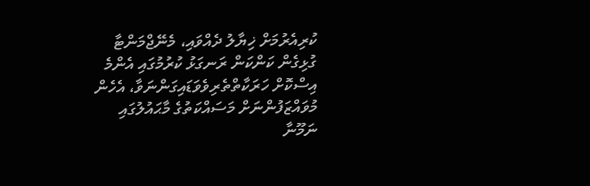ކުރިއެރުމަށް ޚިޔާލު ދެއްވައި، މެނޭޖްމަންޓާ ގުޅިގެން ކަންކަން ރަނގަޅު ކުރުމުގައި އެންމެ އިސްކޮށް ހަރަކާތްތެރިވެވަޑައިގަންނަވާ، އެހެން މުވައްޒަފުންނަށް މަސައްކަތުގެ މާޙައުލުގައި ނަމޫނާ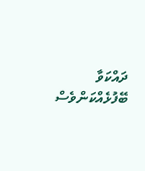ދައްކަވާ ބޭފުޅެއްކަންވެސް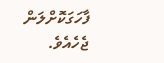ފާހަގަކޮށްލަން ޖެހެއެވެ.